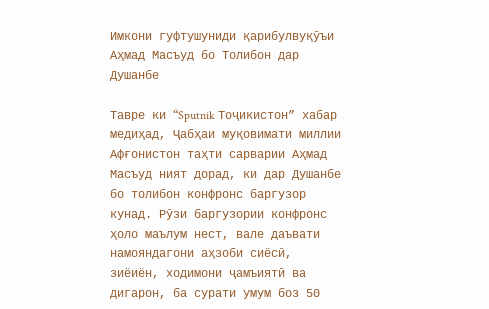Имкони гуфтушуниди қарибулвуқӯъи Аҳмад Масъуд бо Толибон дар Душанбе

Тавре ки “Sputnik Тоҷикистон” хабар медиҳад, Ҷабҳаи муқовимати миллии Афғонистон таҳти сарварии Аҳмад Масъуд ният дорад, ки дар Душанбе бо толибон конфронс баргузор кунад. Рӯзи баргузории конфронс ҳоло маълум нест, вале даъвати намояндагони аҳзоби сиёсӣ, зиёиён, ходимони ҷамъиятӣ ва дигарон, ба сурати умум боз 50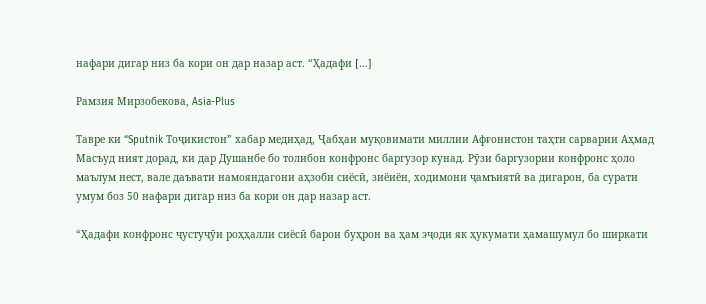нафари дигар низ ба кори он дар назар аст. “Ҳадафи […]

Рамзия Мирзобекова, Asia-Plus

Тавре ки “Sputnik Тоҷикистон” хабар медиҳад, Ҷабҳаи муқовимати миллии Афғонистон таҳти сарварии Аҳмад Масъуд ният дорад, ки дар Душанбе бо толибон конфронс баргузор кунад. Рӯзи баргузории конфронс ҳоло маълум нест, вале даъвати намояндагони аҳзоби сиёсӣ, зиёиён, ходимони ҷамъиятӣ ва дигарон, ба сурати умум боз 50 нафари дигар низ ба кори он дар назар аст.

“Ҳадафи конфронс ҷустуҷӯи роҳҳалли сиёсӣ барои буҳрон ва ҳам эҷоди як ҳукумати ҳамашумул бо ширкати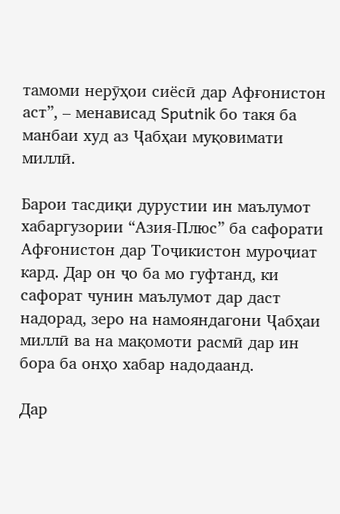тамоми нерӯҳои сиёсӣ дар Афғонистон аст”, – менависад Sputnik бо такя ба манбаи худ аз Ҷабҳаи муқовимати миллӣ.

Барои тасдиқи дурустии ин маълумот хабаргузории “Азия-Плюс” ба сафорати Афғонистон дар Тоҷикистон муроҷиат кард. Дар он ҷо ба мо гуфтанд, ки сафорат чунин маълумот дар даст надорад, зеро на намояндагони Ҷабҳаи миллӣ ва на мақомоти расмӣ дар ин бора ба онҳо хабар надодаанд.

Дар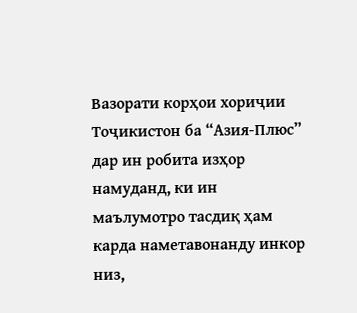Вазорати корҳои хориҷии Тоҷикистон ба “Азия-Плюс” дар ин робита изҳор намуданд, ки ин маълумотро тасдиқ ҳам карда наметавонанду инкор низ,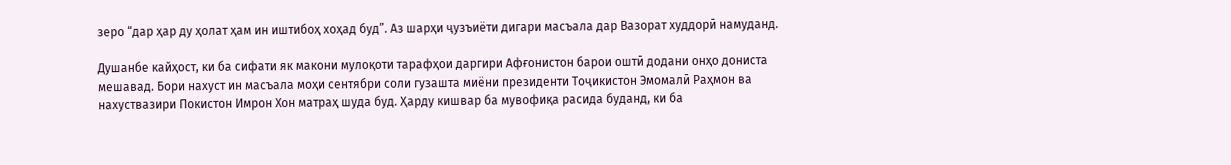зеро “дар ҳар ду ҳолат ҳам ин иштибоҳ хоҳад буд”. Аз шарҳи ҷузъиёти дигари масъала дар Вазорат худдорӣ намуданд.

Душанбе кайҳост, ки ба сифати як макони мулоқоти тарафҳои даргири Афғонистон барои оштӣ додани онҳо дониста мешавад. Бори нахуст ин масъала моҳи сентябри соли гузашта миёни президенти Тоҷикистон Эмомалӣ Раҳмон ва нахуствазири Покистон Имрон Хон матраҳ шуда буд. Ҳарду кишвар ба мувофиқа расида буданд, ки ба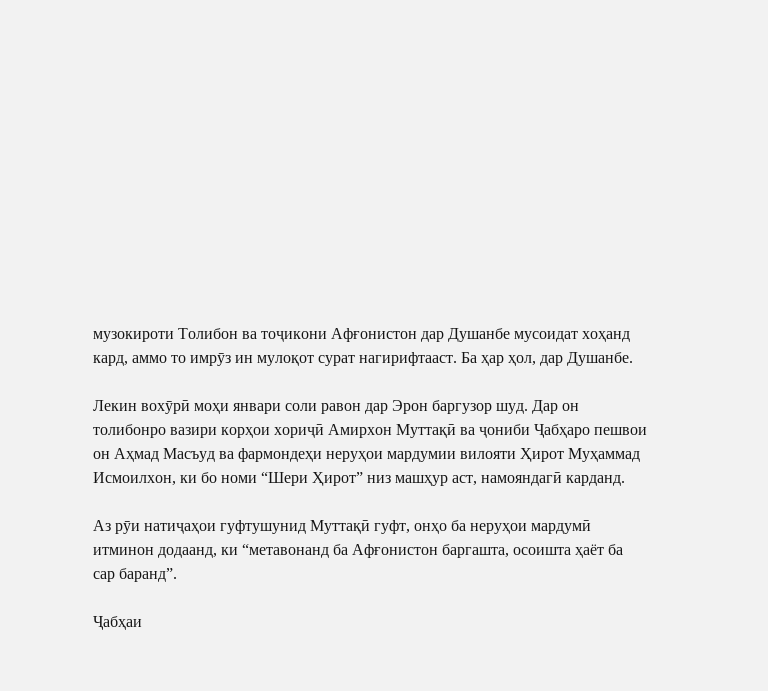музокироти Толибон ва тоҷикони Афғонистон дар Душанбе мусоидат хоҳанд кард, аммо то имрӯз ин мулоқот сурат нагирифтааст. Ба ҳар ҳол, дар Душанбе.

Лекин вохӯрӣ моҳи январи соли равон дар Эрон баргузор шуд. Дар он толибонро вазири корҳои хориҷӣ Амирхон Муттақӣ ва ҷониби Ҷабҳаро пешвои он Аҳмад Масъуд ва фармондеҳи неруҳои мардумии вилояти Ҳирот Муҳаммад Исмоилхон, ки бо номи “Шери Ҳирот” низ машҳур аст, намояндагӣ карданд.

Аз рӯи натиҷаҳои гуфтушунид Муттақӣ гуфт, онҳо ба неруҳои мардумӣ итминон додаанд, ки “метавонанд ба Афғонистон баргашта, осоишта ҳаёт ба сар баранд”.

Ҷабҳаи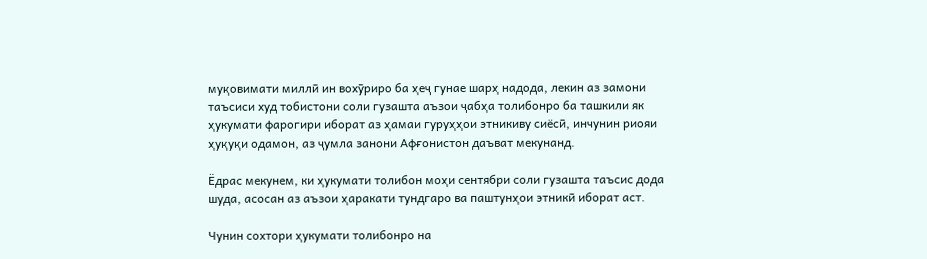муқовимати миллӣ ин вохӯриро ба ҳеҷ гунае шарҳ надода, лекин аз замони таъсиси худ тобистони соли гузашта аъзои ҷабҳа толибонро ба ташкили як ҳукумати фарогири иборат аз ҳамаи гуруҳҳои этникиву сиёсӣ, инчунин риояи ҳуқуқи одамон, аз ҷумла занони Афғонистон даъват мекунанд.

Ёдрас мекунем, ки ҳукумати толибон моҳи сентябри соли гузашта таъсис дода шуда, асосан аз аъзои ҳаракати тундгаро ва паштунҳои этникӣ иборат аст.

Чунин сохтори ҳукумати толибонро на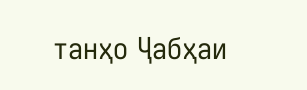танҳо Ҷабҳаи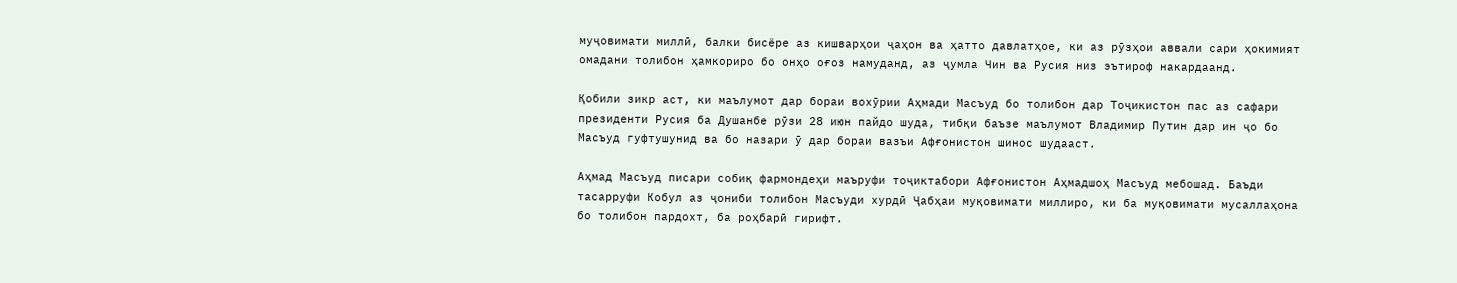муҷовимати миллӣ, балки бисёре аз кишварҳои ҷаҳон ва ҳатто давлатҳое, ки аз рӯзҳои аввали сари ҳокимият омадани толибон ҳамкориро бо онҳо оғоз намуданд, аз ҷумла Чин ва Русия низ эътироф накардаанд.

Қобили зикр аст, ки маълумот дар бораи вохӯрии Аҳмади Масъуд бо толибон дар Тоҷикистон пас аз сафари президенти Русия ба Душанбе рӯзи 28 июн пайдо шуда, тибқи баъзе маълумот Владимир Путин дар ин ҷо бо Масъуд гуфтушунид ва бо назари ӯ дар бораи вазъи Афғонистон шинос шудааст.

Аҳмад Масъуд писари собиқ фармондеҳи маъруфи тоҷиктабори Афғонистон Аҳмадшоҳ Масъуд мебошад. Баъди тасарруфи Кобул аз ҷониби толибон Масъуди хурдӣ Ҷабҳаи муқовимати миллиро, ки ба муқовимати мусаллаҳона бо толибон пардохт, ба роҳбарӣ гирифт.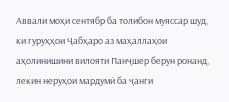Аввали моҳи сентябр ба толибон муяссар шуд, ки гуруҳҳои Ҷабҳаро аз маҳаллаҳои аҳолинишини вилояти Панҷшер берун ронанд, лекин неруҳои мардумӣ ба ҷанги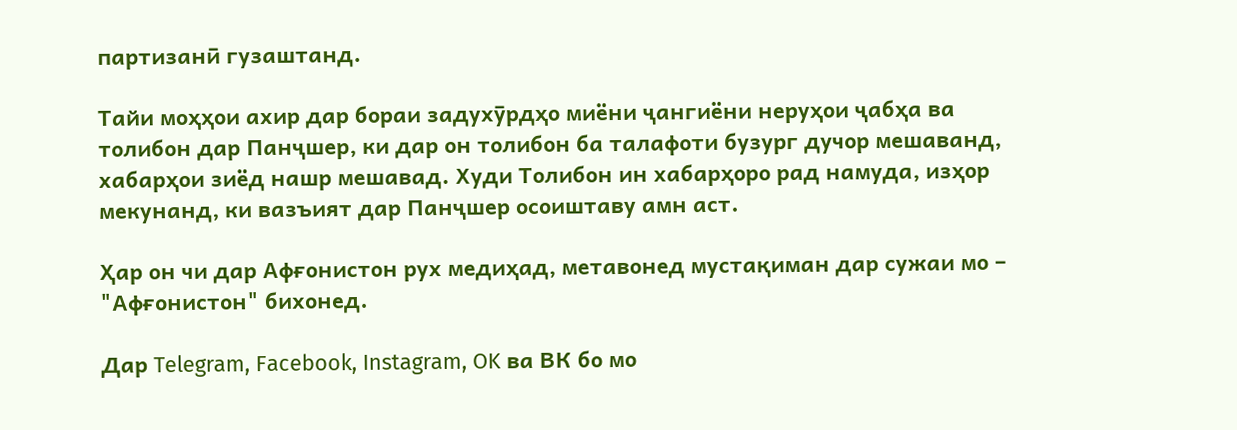партизанӣ гузаштанд.

Тайи моҳҳои ахир дар бораи задухӯрдҳо миёни ҷангиёни неруҳои ҷабҳа ва толибон дар Панҷшер, ки дар он толибон ба талафоти бузург дучор мешаванд, хабарҳои зиёд нашр мешавад. Худи Толибон ин хабарҳоро рад намуда, изҳор мекунанд, ки вазъият дар Панҷшер осоиштаву амн аст.

Ҳар он чи дар Афғонистон рух медиҳад, метавонед мустақиман дар сужаи мо –  "Афғонистон" бихонед.

Дар Telegram, Facebook, Instagram, OK ва ВК бо мо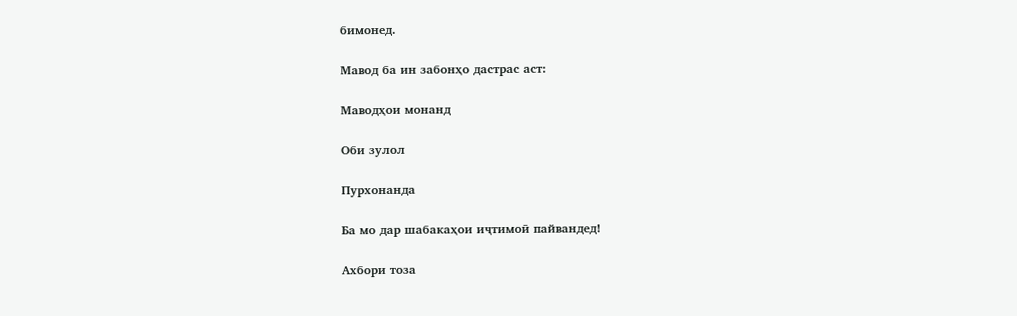бимонед.

Мавод ба ин забонҳо дастрас аст:

Маводҳои монанд

Оби зулол

Пурхонанда

Ба мо дар шабакаҳои иҷтимоӣ пайвандед!

Ахбори тоза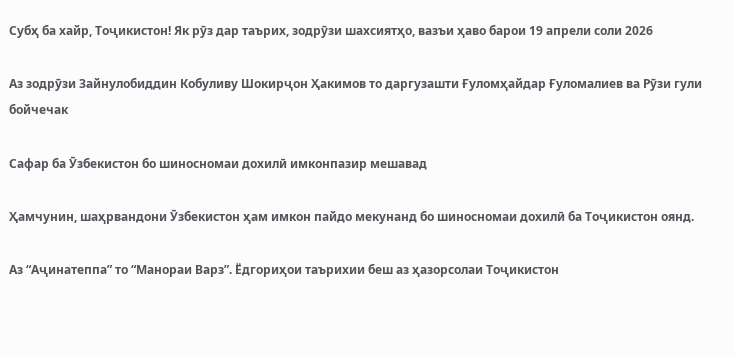Субҳ ба хайр, Тоҷикистон! Як рӯз дар таърих, зодрӯзи шахсиятҳо, вазъи ҳаво барои 19 апрели соли 2026

Аз зодрӯзи Зайнулобиддин Кобуливу Шокирҷон Ҳакимов то даргузашти Ғуломҳайдар Ғуломалиев ва Рӯзи гули бойчечак

Сафар ба Ӯзбекистон бо шиносномаи дохилӣ имконпазир мешавад

Ҳамчунин, шаҳрвандони Ӯзбекистон ҳам имкон пайдо мекунанд бо шиносномаи дохилӣ ба Тоҷикистон оянд.

Аз “Аҷинатеппа” то “Манораи Варз”. Ёдгориҳои таърихии беш аз ҳазорсолаи Тоҷикистон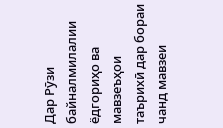Дар Рӯзи байналмилалии ёдгориҳо ва мавзеъҳои таърихӣ дар бораи чанд мавзеи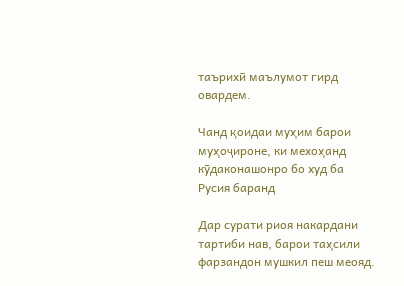таърихӣ маълумот гирд овардем.

Чанд қоидаи муҳим барои муҳоҷироне, ки мехоҳанд кӯдаконашонро бо худ ба Русия баранд

Дар сурати риоя накардани тартиби нав, барои таҳсили фарзандон мушкил пеш меояд.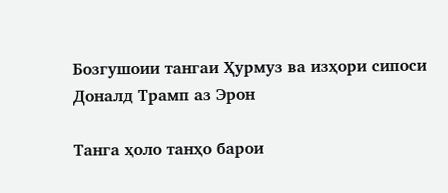Бозгушоии тангаи Ҳурмуз ва изҳори сипоси Доналд Трамп аз Эрон

Танга ҳоло танҳо барои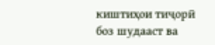киштиҳои тиҷорӣ боз шудааст ва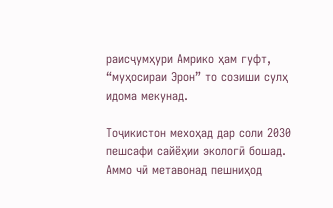раисҷумҳури Амрико ҳам гуфт, “муҳосираи Эрон” то созиши сулҳ идома мекунад.

Тоҷикистон мехоҳад дар соли 2030 пешсафи сайёҳии экологӣ бошад. Аммо чӣ метавонад пешниҳод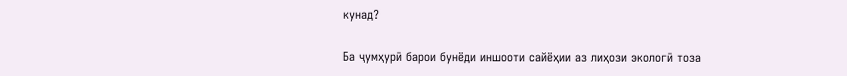кунад?

Ба ҷумҳурӣ барои бунёди иншооти сайёҳии аз лиҳози экологӣ тоза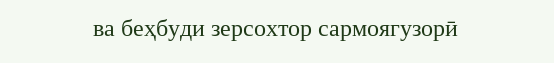ва беҳбуди зерсохтор сармоягузорӣ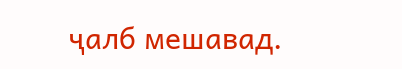ҷалб мешавад.